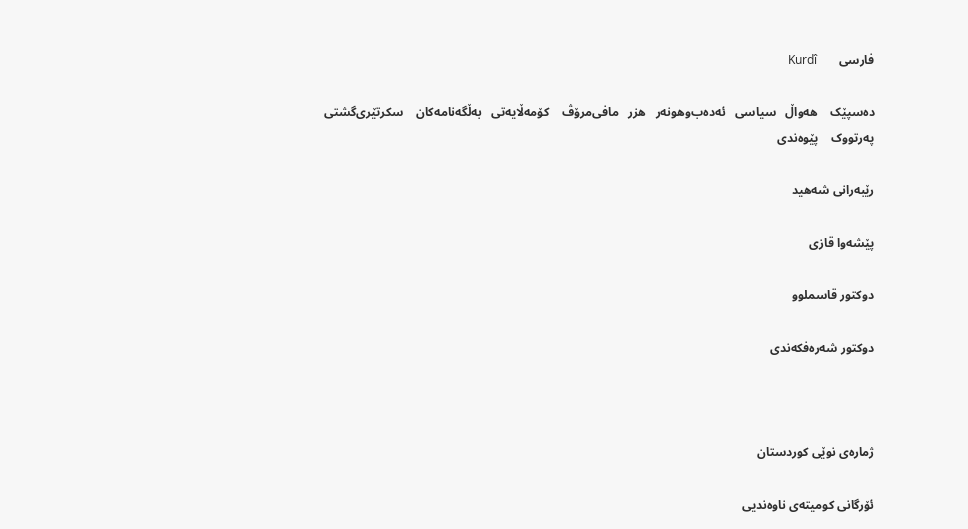فارسی       Kurdî

ده‌سپێک    هه‌واڵ   سیاسی   ئه‌ده‌ب‌وهونه‌ر   هزر   مافی‌مرۆڤ    کۆمه‌ڵایه‌تی   به‌ڵگه‌نامه‌کان    سکرتێری‌گشتی    په‌رتووک    پێوه‌ندی

رێبه‌رانی شه‌هید

پێشه‌وا قازی‌

دوكتور قاسملوو

دوكتور شه‌ره‌فکه‌ندی



ژماره‌ی نوێی كوردستان

ئۆرگانی كومیته‌ی ناوه‌ندیی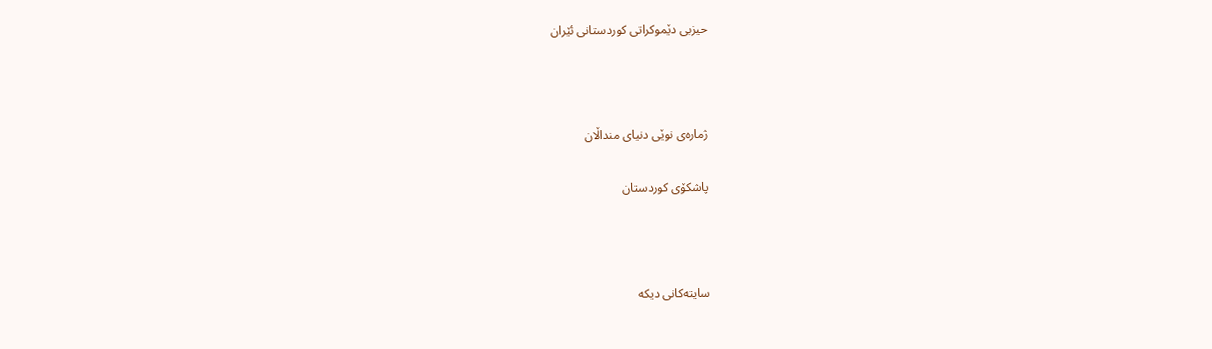حیزبی دێموكراتی كوردستانی ئێران



ژماره‌ی نوێی دنیای منداڵان

پاشكۆی كوردستان



سایته‌کانی دیکه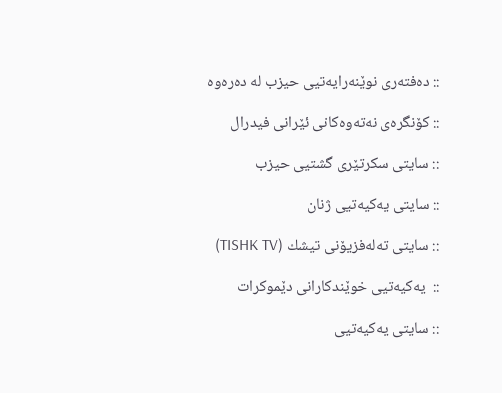:: ده‌فته‌ری نوێنه‌رایه‌تیی حیزب له ده‌ره‌وه

:: كۆنگره‌ی‌ نه‌ته‌وه‌كانی‌ ئێرانی‌ فیدرال

:: سایتی سکرتێری گشتیی حیزب

:: سایتی یه‌كیه‌تیی ژنان

:: سایتی ته‌له‌فزیۆنی‌ تیشك (TISHK TV)

::  یه‌كیه‌تیی‌ خوێندكارانی‌ دێموكرات

:: سایتی یه‌کیه‌تیی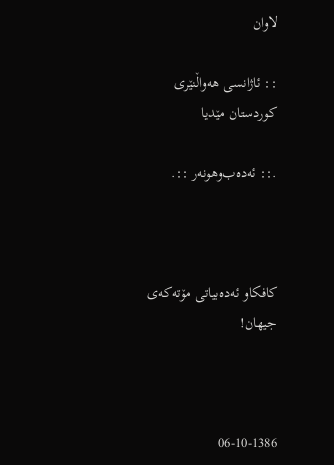لاوان

:: ئاژانسی هه‌واڵنێری كوردستان مێدیا

.:: ئه‌ده‌ب‌وهونه‌ر ::.



كافكا‌و ئه‌ده‌بیاتی‌ مۆته‌كه‌ی‌ جیهان!



06-10-1386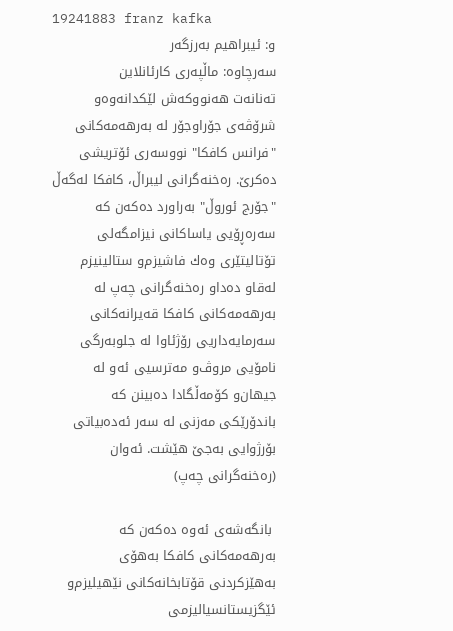19241883 franz kafka
و: ئیبراهیم به‌رزگه‌ر
سه‌رچاوه‌: ماڵپه‌ری‌ كارئانلاین
ته‌نانه‌ت هه‌نووكه‌ش لێكدانه‌وه‌‌و شرۆڤه‌ی‌ جۆراوجۆر له‌ به‌رهه‌مه‌كانی‌ "فرانس كافكا" نووسه‌ری‌ ئۆتریشی‌ ده‌كرێ‌. ره‌خنه‌گرانی‌ لیبراڵ‌، كافكا له‌گه‌ڵ‌ "جۆرج ئوروڵ‌" به‌راورد ده‌كه‌ن كه‌ سه‌ره‌ڕۆیی‌ یاساكانی‌ نیزامگه‌لی‌ تۆتالیتێری‌ وه‌ك فاشیزم‌و ستالینیزم له‌قاو ده‌دا‌و ره‌خنه‌گرانی‌ چه‌پ له‌ به‌رهه‌مه‌كانی‌ كافكا قه‌یرانه‌كانی‌ سه‌رمایه‌داریی‌ رۆژئاوا له‌ جلوبه‌رگی‌ نامۆیی‌ مروڤ‌و مه‌ترسیی‌ ئه‌و له‌ جیهان‌و كۆمه‌ڵگادا ده‌بینن كه‌ باندۆرێكی‌ مه‌زنی‌ له‌ سه‌ر ئه‌ده‌بیاتی‌ بۆرژوایی‌ به‌جێ‌ هێشت. ئه‌وان (ره‌خنه‌گرانی‌ چه‌پ)

 بانگه‌شه‌ی‌ ئه‌وه‌ ده‌كه‌ن كه‌ به‌رهه‌مه‌كانی‌ كافكا به‌هۆی‌ به‌هێزكردنی‌ قۆتابخانه‌كانی‌ نێهیلیزم‌و ئێگزیستانسیالیزمی‌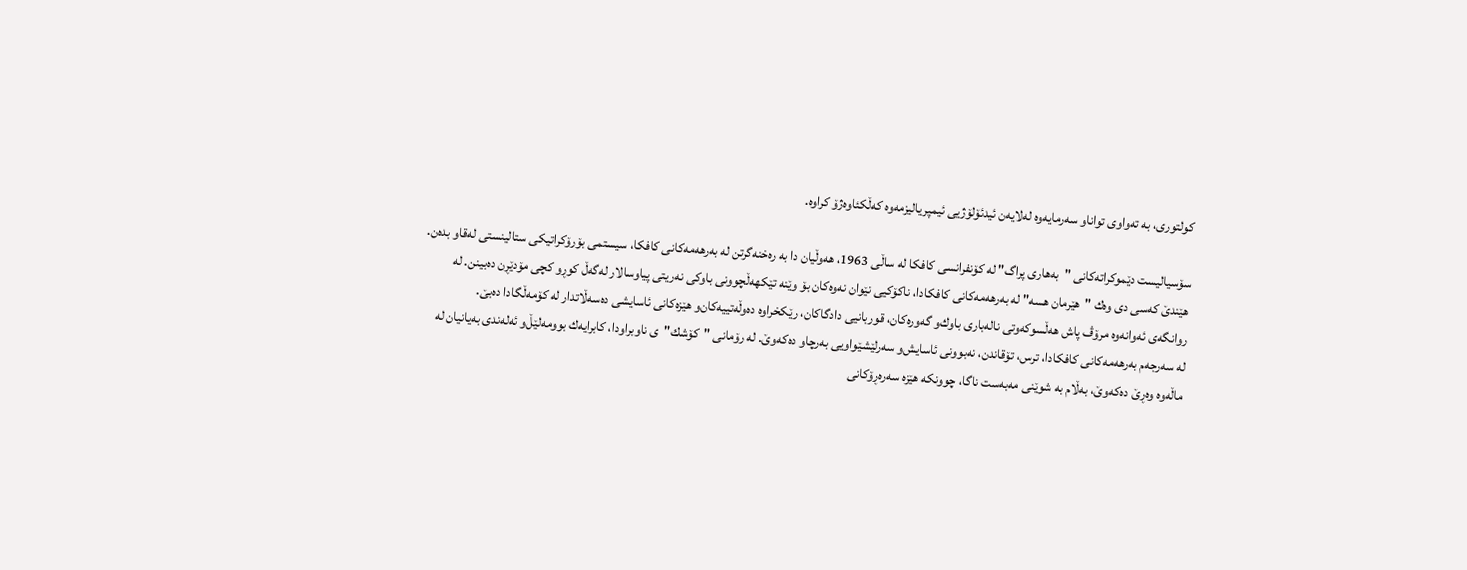كولتوری‌، به‌ ته‌واوی‌ توانا‌و سه‌رمایه‌وه‌ له‌لایه‌ن ئیدئۆلۆژیی‌ ئیمپریالیزمه‌وه‌ كه‌ڵكئاوه‌ژۆ كراوه‌.

سۆسیالیست دێموكراته‌كانی‌ "به‌هاری‌ پراگ" له‌ كۆنفرانسی‌ كافكا له‌ ساڵی‌ 1963، هه‌وڵیان دا به‌ ره‌خنه‌گرتن له‌ به‌رهه‌مه‌كانی‌ كافكا، سیستمی‌ بۆرۆكراتیكی‌ ستالینستی‌ له‌قاو بده‌ن. هێندێ‌ كه‌سی‌ دی‌ وه‌ك "هێرمان هسه‌" له‌ به‌رهه‌مه‌كانی‌ كافكادا، ناكۆكیی‌ نێوان نه‌وه‌كان بۆ وێنه‌ تێكهه‌ڵچوونی‌ باوكی‌ نه‌ریتی‌ پیاوسالار له‌گه‌ڵ‌ كوڕو كچی‌ مۆدێڕن ده‌بینن. له‌ روانگه‌ی‌ ئه‌وانه‌وه‌ مرۆڤ پاش هه‌ڵسوكه‌وتی‌ ناله‌باری‌ باوك‌و گه‌وره‌كان، قوربانیی‌ دادگاكان، رێكخراوه‌ ده‌وڵه‌تییه‌كان‌و هێزه‌كانی‌ ئاسایشی‌ ده‌سه‌ڵاتدار له‌ كۆمه‌ڵگادا ده‌بێ‌.
له‌ سه‌رجه‌م به‌رهه‌مه‌كانی‌ كافكادا، ترس، تۆقاندن، نه‌بوونی‌ ئاسایش‌و سه‌رلێشێواویی‌ به‌رچاو ده‌كه‌وێ‌. له‌ رۆمانی‌ "كۆشك"ی‌ ناوبراودا، كابرایه‌ك بوومه‌لێڵ‌‌و ئه‌له‌ندی‌ به‌یانیان له‌ ماڵه‌وه‌ وه‌ڕێ‌ ده‌كه‌وێ‌، به‌ڵام به‌ شوێنی‌ مه‌به‌ست ناگا، چوونكه‌ هێزه‌ سه‌ره‌ڕۆكانی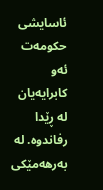ئاسایشی‌ حكومه‌ت ئه‌و كابرایه‌یان له‌ ڕێدا رفاندوه‌. له‌ به‌رهه‌مێكی‌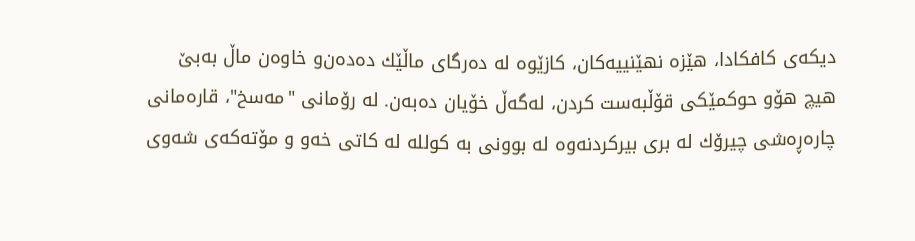دیكه‌ی‌ كافكادا، هێزه‌ نهێنییه‌كان، كازێوه‌ له‌ ده‌رگای‌ ماڵێك ده‌ده‌ن‌و خاوه‌ن ماڵ‌ به‌بێ‌ هیچ هۆ‌و حوكمێكی‌ قۆڵبه‌ست كردن، له‌گه‌ڵ‌ خۆیان ده‌به‌ن. له‌ رۆمانی‌ "مه‌سخ"، قاره‌مانی‌ چاره‌ڕه‌شی‌ چیرۆك له‌ بری‌ بیركردنه‌وه‌ له‌ بوونی‌ به‌ كولله‌ له‌ كاتی‌ خه‌و و مۆته‌كه‌ی‌ شه‌وی‌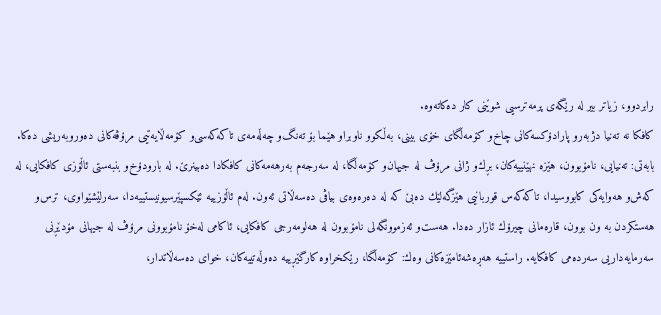رابردوو، زیاتر بیر له‌ رێگه‌ی‌ پرمه‌ترسیی‌ شوێنی‌ كار ده‌كاته‌وه‌.
كافكا نه‌ ته‌نیا دژبه‌ر‌و پارادۆكسه‌كانی‌ چاخ‌و كۆمه‌ڵگای‌ خۆی‌ بینی‌، به‌ڵكوو ناوبراو هێما بۆ ته‌نگ‌و چه‌ڵه‌مه‌ی‌ تاكه‌كه‌سی‌‌و كۆمه‌ڵایه‌تیی‌ مرۆڤه‌كانی‌ ده‌وروبه‌ریشی‌ ده‌كا. بابه‌تی‌: ته‌نیایی‌، نامۆبوون، هێزه‌ نهێنییه‌كان، بڕك‌و ژانی‌ مرۆڤ له‌ جیهان‌و كۆمه‌ڵگا، له‌ سه‌رجه‌م به‌رهه‌مه‌كانی‌ كافكادا ده‌بینرێ‌. له‌ بارودۆخ‌و بنبه‌ستی‌ ئاڵۆزی‌ كافكایی‌، له‌ كه‌ش‌و هه‌وایه‌كی‌ كابووسیدا، تاكه‌كه‌س قوربانیی‌ هێزگه‌لێك ده‌بێ‌ كه‌ له‌ ده‌ره‌وه‌ی‌ بیاڤی‌ ده‌سه‌ڵاتی‌ ئه‌ون. له‌م ئاڵۆزییه‌ ئێكسپێرسیونیستییه‌دا، سه‌رلێشێواوی‌، ترس‌و هه‌ستكردن به‌ ون بوون، قاره‌مانی‌ چیرۆك ئازار ده‌دا. هه‌ست‌و ئه‌زموونگه‌لی‌ نامۆبوون له‌ هه‌لومه‌رجی‌ كافكایی‌، ئاكامی‌ له‌خۆ نامۆبوونی‌ مرۆڤ له‌ جیهانی‌ مۆدێڕنی‌ سه‌رمایه‌داریی‌ سه‌رده‌می‌ كافكایه‌. راستییه‌ هه‌ڕه‌شه‌ئامێزه‌كانی‌ وه‌ك: كۆمه‌ڵگا، رێكخراوه‌ كارگێڕییه‌ ده‌وڵه‌تییه‌كان، خوای‌ ده‌سه‌ڵاتدار،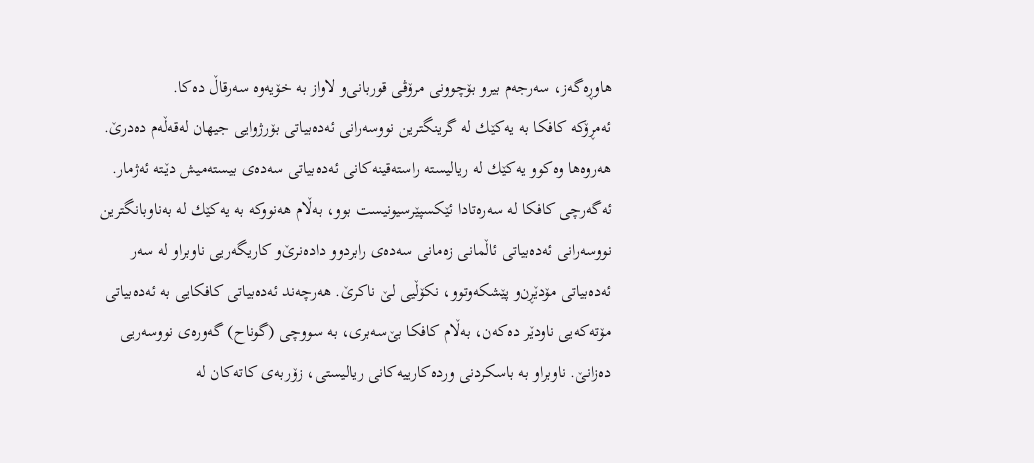هاوڕه‌گه‌ز، سه‌رجه‌م بیر‌و بۆچوونی‌ مرۆڤی‌ قوربانی‌‌و لاواز به‌ خۆیه‌وه‌ سه‌رقاڵ‌ ده‌كا.
ئه‌مڕۆكه‌ كافكا به‌ یه‌كێك له‌ گرینگترین نووسه‌رانی‌ ئه‌ده‌بیاتی‌ بۆرژوایی‌ جیهان له‌قه‌ڵه‌م ده‌درێ‌. هه‌روه‌ها وه‌كوو یه‌كێك له‌ ریالیسته‌ راسته‌قینه‌كانی‌ ئه‌ده‌بیاتی‌ سه‌ده‌ی‌ بیسته‌میش دێـته‌ ئه‌ژمار. ئه‌گه‌رچی‌ كافكا له‌ سه‌ره‌تادا ئێكسپێرسیونیست بوو، به‌ڵام هه‌نووكه‌ به‌ یه‌كێك له‌ به‌ناوبانگترین نووسه‌رانی‌ ئه‌ده‌بیاتی‌ ئاڵمانی‌ زه‌مانی‌ سه‌ده‌ی‌ رابردوو داده‌نرێ‌‌و كاریگه‌ریی‌ ناوبراو له‌ سه‌ر ئه‌ده‌بیاتی‌ مۆدێڕن‌و پێشكه‌وتوو، نكۆڵیی‌ لـێ‌ ناكرێ‌. هه‌رچه‌ند ئه‌ده‌بیاتی‌ كافكایی‌ به‌ ئه‌ده‌بیاتی‌ مۆته‌كه‌یی‌ ناودێر ده‌كه‌ن، به‌ڵام كافكا بێ‌سه‌بری‌، به‌ سووچی‌ (گوناح) گه‌وره‌ی‌ نووسه‌ریی‌ ده‌زانێ‌. ناوبراو به‌ باسكردنی‌ ورده‌كارییه‌كانی‌ ریالیستی‌، زۆربه‌ی‌ كاته‌كان له‌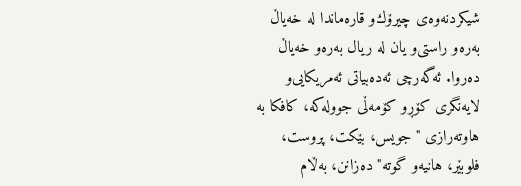شیكردنه‌وه‌ی‌ چیرۆك‌و قاره‌ماندا له‌ خه‌یاڵ‌ به‌ره‌و راستی‌‌و یان له‌ ریال به‌ره‌و خه‌یاڵ‌ ده‌روا. ئه‌گه‌رچی‌ ئه‌ده‌بیاتی‌ ئه‌مریكایی‌‌و لایه‌نگری‌ كۆڕو كۆمه‌ڵی‌ جووله‌كه‌، كافكا به‌ هاوته‌رازی‌ "جویس، بێكت، پروست، فلوبێر، هانیه‌‌و گوته‌" ده‌زانن، به‌ڵام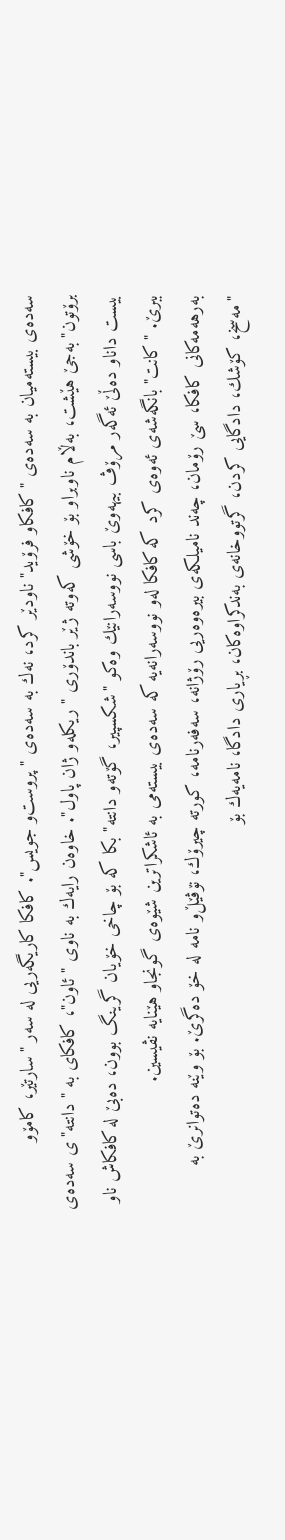سه‌ده‌ی‌ بیسته‌میان به‌ سه‌ده‌ی‌ "كافكا‌و فرۆید" ناودێر كرد، نه‌ك به‌ سه‌ده‌ی‌ "پروست‌و جویس". كافكا كاریگه‌ریی‌ له‌ سه‌ر "سارتێر، كامۆ‌و برۆتون"به‌جێ‌ هێشت، به‌ڵام ناوبراو بۆ خۆشی‌ كه‌وته‌ ژێر باندۆری‌ "ریكله‌‌و ژان پاول". خاوه‌ن رایه‌ك به‌ ناوی‌ "ئاون"، كافكای‌ به‌ "دانته‌"ی‌ سه‌ده‌ی‌ بیست دانا‌و ده‌ڵێ‌ ئه‌گه‌ر مرۆڤ بیهه‌وێ‌ باسی‌ نووسه‌رانێك وه‌كو "شكسپیر، گۆته‌‌و دانته‌" بكا كه‌ بۆ چاخی‌ خۆیان گرینگ بوون، ده‌بێ‌ له‌ كافكاش ناو ببرێ‌. "كانت" بانگه‌شه‌ی‌ ئه‌وه‌ی‌ كرد كه‌ كافكا له‌و نووسه‌رانه‌یه‌ كه‌ سه‌ده‌ی‌ بیسته‌می‌ به‌ ئاشكراترین شێوه‌ی‌ گونجاو هێنایه‌ نڤیسین.
به‌رهه‌مه‌كانی‌ كافكا، سێ‌ رۆمان، چه‌ند نامیلكه‌ی‌ بیره‌وه‌ریی‌ رۆژانه‌، سه‌فه‌رنامه‌، كورته‌ چیرۆك، نۆڤێڵ‌‌و نامه‌ له‌ خۆ ده‌گرێ‌. بۆ وێنه‌ ده‌توانرێ‌ به‌ "مه‌سخ، كۆشك، دادگایی‌ كردن، گرتووخانه‌ی‌ به‌ندكراوه‌كان، بڕیاری‌ دادگا، نامه‌یه‌ك بۆ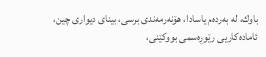باوك، له‌ به‌رده‌م یاسادا، هۆنه‌رمه‌ندی‌ برسی‌، بینای‌ دیواری‌ چین، ئاماده‌كاریی‌ رێوڕه‌سمی‌ بووكێنی‌،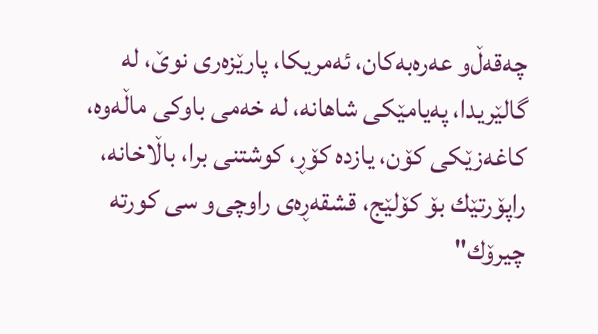چه‌قه‌ڵ‌‌و عه‌ره‌به‌كان، ئه‌مریكا، پارێزه‌ری‌ نوێ‌، له‌ گالێریدا، په‌یامێكی‌ شاهانه‌، له‌ خه‌می‌ باوكی‌ ماڵه‌وه‌، كاغه‌زێكی‌ كۆن، یازده‌ كۆڕ، كوشتنی‌ برا، باڵاخانه‌، راپۆرتێك بۆ كۆلێج، قشقه‌ڕه‌ی‌ راوچی‌‌و سی‌ كورته‌ چیرۆك"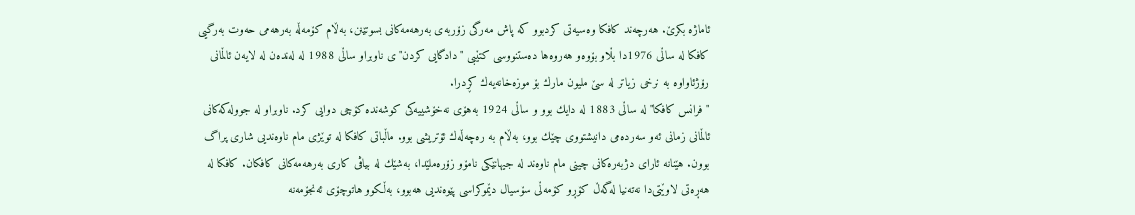ئاماژه‌ بكرێ‌. هه‌رچه‌ند كافكا وه‌سیه‌تی‌ كردبوو كه‌ پاش مه‌رگی‌ زۆربه‌ی‌ به‌رهه‌مه‌كانی‌ بسوتێنن، به‌ڵام كۆمه‌ڵه‌ به‌رهه‌می‌ حه‌وت به‌رگیی‌ كافكا له‌ ساڵی‌ 1976دا بڵاو بۆوه‌‌و هه‌روه‌ها ده‌ستنووسی‌ كتێبی‌ "دادگایی‌ كردن"ی‌ ناوبراو ساڵی‌ 1988 له‌ له‌نده‌ن له‌ لایه‌ن ئاڵمانی‌ رۆژئاواوه‌ به‌ نرخی‌ زیاتر له‌ سێ‌ ملیون مارك بۆ موزه‌خانه‌یه‌ك كڕدرا.
"فرانس كافكا" له‌ ساڵی‌ 1883 له‌ دایك بوو ‌و ساڵی‌ 1924 به‌هۆی‌ نه‌خۆشییه‌كی‌ كوشه‌نده‌ كۆچی‌ دوایی‌ كرد. ناوبراو له‌ جووله‌كه‌كانی‌ ئاڵمانی‌ زمانی‌ ئه‌و سه‌رده‌می‌ دانیشتووی‌ چێك بوو، به‌ڵام به‌ ره‌چه‌ڵه‌ك ئۆتریشی‌ بوو. ماڵباتی‌ كافكا له‌ توێژی‌ مام ناوه‌ندیی‌ شاری‌ پراگ بوون. هێنانه‌ ئارای‌ دژبه‌ره‌كانی‌ چینی‌ مام ناوه‌ند له‌ جیهانێكی‌ نامۆ‌و زۆره‌ملێدا، به‌شێك له‌ بیاڤی‌ كاری‌ به‌رهه‌مه‌كانی‌ كافكان. كافكا له‌ هه‌ڕه‌تی‌ لاوێتی‌دا نه‌ته‌نیا له‌گه‌ڵ‌ كۆڕو كۆمه‌ڵی‌ سۆسیال دێموكراسی‌ پێوه‌ندیی‌ هه‌بوو، به‌ڵكوو هاتوچۆی‌ ئه‌نجۆمه‌نه‌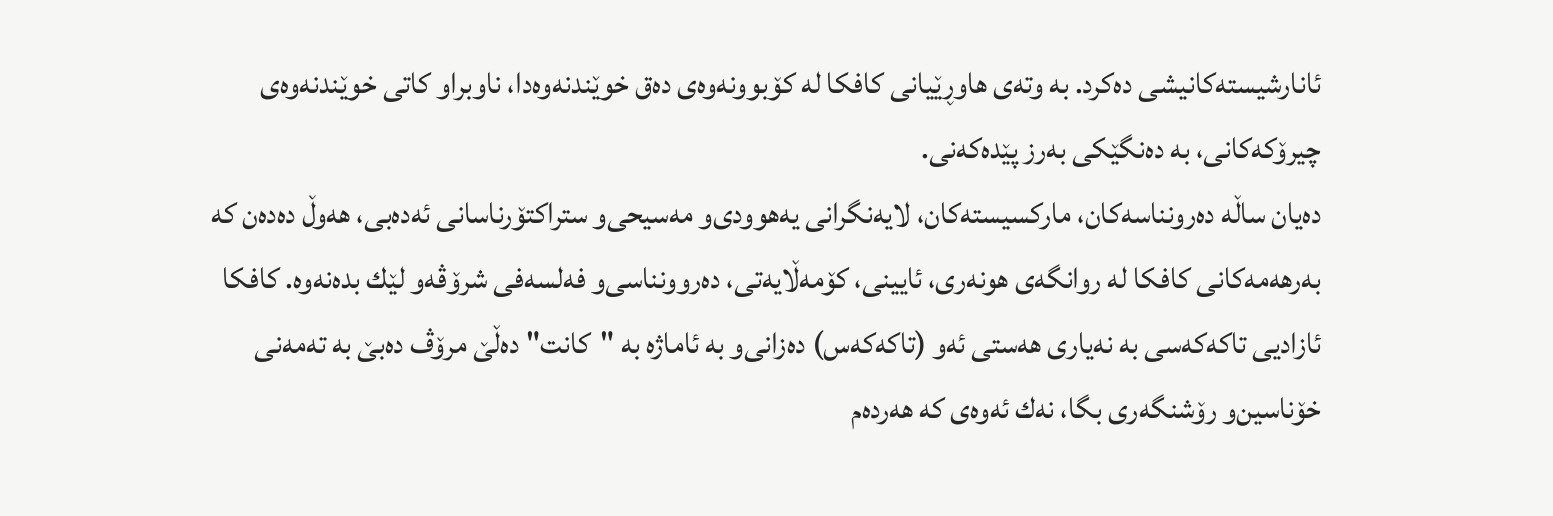ئانارشیسته‌كانیشی‌ ده‌كرد. به‌ وته‌ی‌ هاوڕێیانی‌ كافكا له‌ كۆبوونه‌وه‌ی‌ ده‌ق خوێندنه‌وه‌دا، ناوبراو كاتی‌ خوێندنه‌وه‌ی‌ چیرۆكه‌كانی‌، به‌ ده‌نگێكی‌ به‌رز پێده‌كه‌نی‌.
ده‌یان ساڵه‌ ده‌رونناسه‌كان، ماركسیسته‌كان، لایه‌نگرانی‌ یه‌هوودی‌‌و مه‌سیحی‌‌و ستراكتۆرناسانی‌ ئه‌ده‌بی‌، هه‌وڵ ده‌ده‌ن كه‌ به‌رهه‌مه‌كانی‌ كافكا له‌ روانگه‌ی‌ هونه‌ری‌، ئایینی‌، كۆمه‌ڵایه‌تی‌، ده‌روونناسی‌‌و فه‌لسه‌فی‌ شرۆڤه‌‌و لێك بده‌نه‌وه‌. كافكا ئازادیی‌ تاكه‌كه‌سی‌ به‌ نه‌یاری‌ هه‌ستی‌ ئه‌و (تاكه‌كه‌س) ده‌زانی‌‌و به‌ ئاماژه‌ به‌ "كانت" ده‌ڵێ‌ مرۆڤ ده‌بێ‌ به‌ ته‌مه‌نی‌ خۆناسین‌و رۆشنگه‌ری‌ بگا، نه‌ك ئه‌وه‌ی‌ كه‌ هه‌رده‌م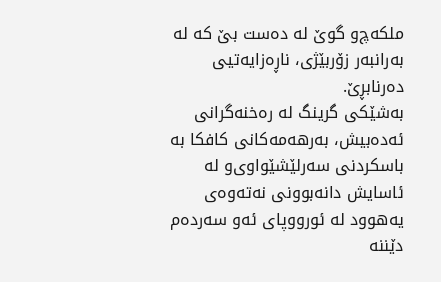ملكه‌چ‌و گوێ‌ له‌ ده‌ست بێ‌ كه‌ له‌ به‌رانبه‌ر زۆربێژی‌، ناڕه‌زایه‌تیی‌ ده‌رنابڕێ‌.
به‌شێكی‌ گرینگ له‌ ره‌خنه‌گرانی‌ ئه‌ده‌بیش، به‌رهه‌مه‌كانی‌ كافكا به‌ باسكردنی‌ سه‌رلێشێواوی‌‌و له‌ ئاسایش دانه‌بوونی‌ نه‌ته‌وه‌ی‌ یه‌هوود له‌ ئورووپای‌ ئه‌و سه‌رده‌م دێننه‌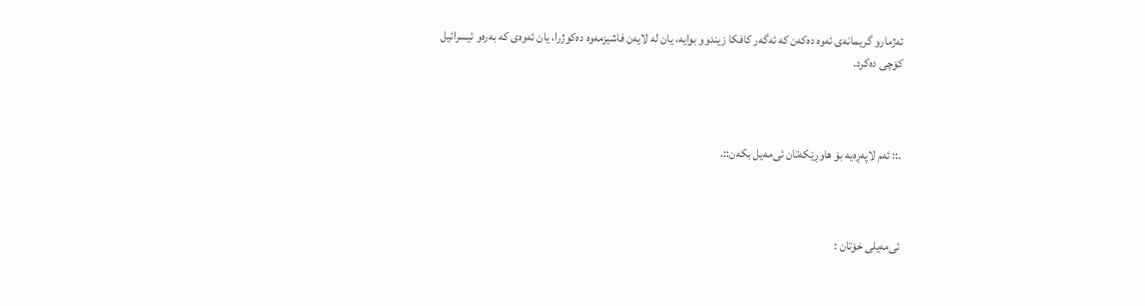ئه‌ژمار‌و گریمانه‌ی‌ ئه‌وه‌ ده‌كه‌ن كه‌ ئه‌گه‌ر كافكا زیندوو بوایه‌، یان له‌ لایه‌ن فاشیزمه‌وه‌ ده‌كوژرا، یان ئه‌وه‌ی‌ كه‌ به‌ره‌و ئیسرائیل كۆچی‌ ده‌كرد.



.:: ئه‌م لاپه‌ڕه‌یه بۆ هاوڕێکه‌تان ئی‌مه‌یل بکه‌ن::.



ئی‌مه‌یلی خۆتان :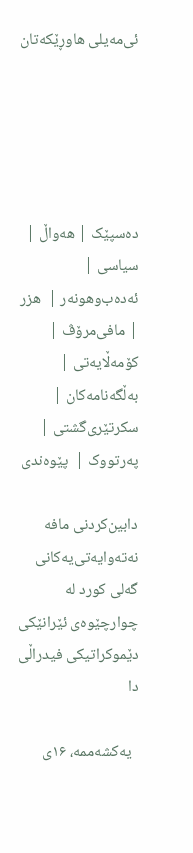ئی‌مه‌یلی هاوڕێکه‌تان





ده‌سپێک | هه‌واڵ |  سیاسی |  ئه‌ده‌ب‌وهونه‌ر |  هزر | مافی‌مرۆڤ |  کۆمه‌ڵایه‌تی |  به‌ڵگه‌نامه‌کان |  سکرتێری‌گشتی |  په‌رتووک |  پێوه‌ندی

دابین‌كردنی‌ مافه‌ نه‌ته‌وایه‌تی‌یه‌کانی گه‌لی‌ كورد له‌ چوارچێوه‌ی ئێرانێکی دێموكراتیكی‌ فیدراڵی‌ دا

  یه‌کشه‌ممه، ۱۶‌ی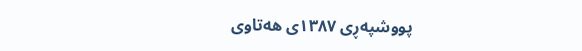پوو‌شپه‌ڕی ۱۳۸۷ی هه‌تاوی